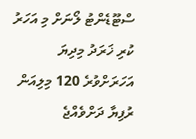ސްޓޫޑެންޓު ލޯނަށް މި އަހަރު ކުރި ޚަރަދު މިދިޔަ އަހަރަށްވުރެ 120 މިލިއަން ރުފިޔާ ދަށްވެއްޖެ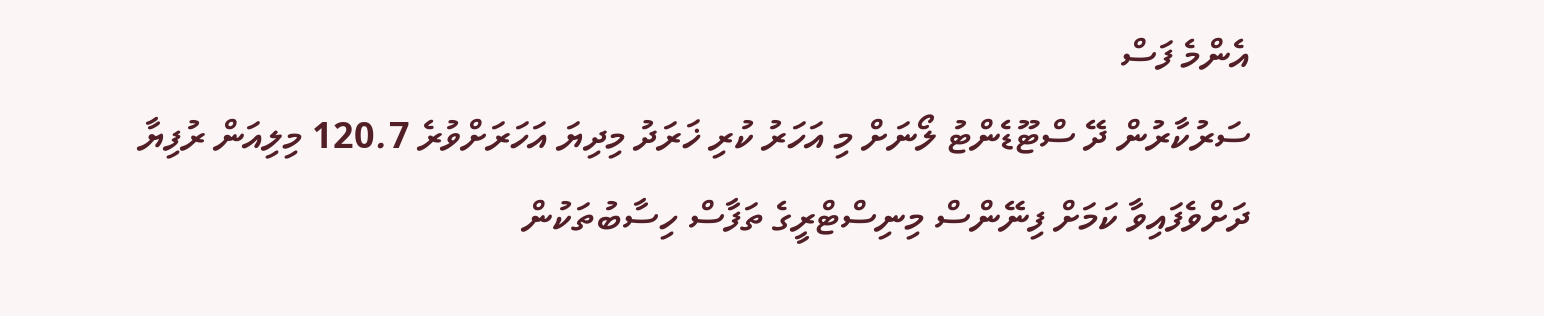އެންމެ ފަސް
ސަރުކާރުން ދޭ ސްޓޫޑެންޓު ލޯނަށް މި އަހަރު ކުރި ޚަރަދު މިދިޔަ އަހަރަށްވުރެ 120.7 މިލިއަން ރުފިޔާ ދަށްވެފައިވާ ކަމަށް ފިނޭންސް މިނިސްޓްރީގެ ތަފާސް ހިސާބުތަކުން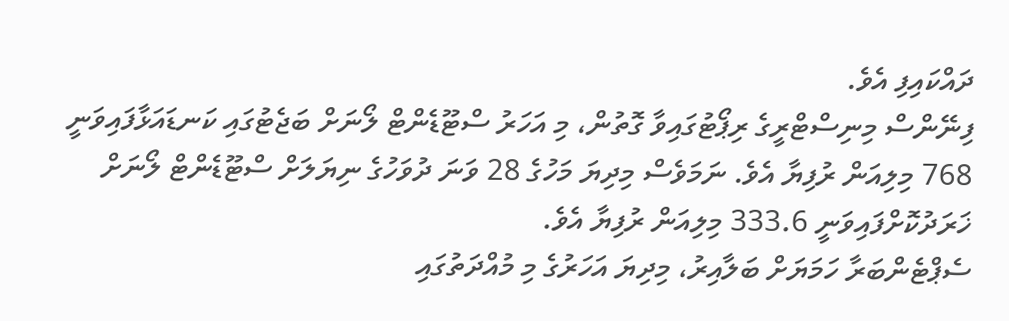ދައްކައިފި އެވެ.
ފިނޭންސް މިނިސްޓްރީގެ ރިޕޯޓުގައިވާ ގޮތުން، މި އަހަރު ސްޓޫޑެންޓް ލޯނަށް ބަޖެޓުގައި ކަނޑައަޅާފައިވަނީ 768 މިލިއަން ރުފިޔާ އެވެ. ނަމަވެސް މިދިޔަ މަހުގެ 28 ވަނަ ދުވަހުގެ ނިޔަލަށް ސްޓޫޑެންޓް ލޯނަށް ޚަރަދުކޮށްފައިވަނީ 333.6 މިލިއަން ރުފިޔާ އެވެ.
ސެޕްޓެންބަރާ ހަމަޔަށް ބަލާއިރު، މިދިޔަ އަހަރުގެ މި މުއްދަތުގައި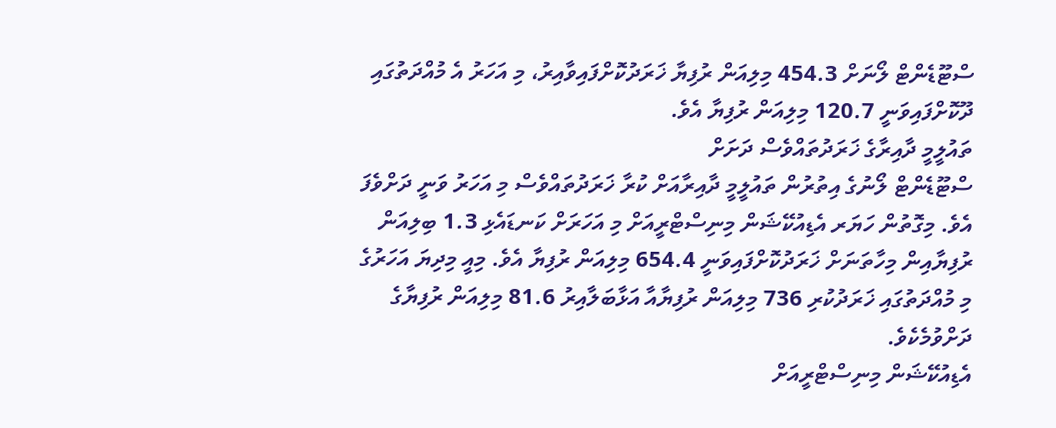ސްޓޫޑެންޓް ލޯނަށް 454.3 މިލިއަން ރުފިޔާ ޚަރަދުކޮށްފައިވާއިރު، މި އަހަރު އެ މުއްދަތުގައި ދޫކޮށްފައިވަނީ 120.7 މިލިއަން ރުފިޔާ އެވެ.
ތައުލީމީ ދާއިރާގެ ޚަރަދުތައްވެސް ދަށަށް
ސްޓޫޑެންޓް ލޯނުގެ އިތުރުން ތައުލީމީ ދާއިރާއަށް ކުރާ ޚަރަދުތައްވެސް މި އަހަރު ވަނީ ދަށްވެފަ އެވެ. މިގޮތުން ހަޔަރ އެޑިއުކޭޝަން މިނިސްޓްރީއަށް މި އަހަރަށް ކަނޑައެޅި 1.3 ބިލިއަން ރުފިޔާއިން މިހާތަނަށް ޚަރަދުކޮށްފައިވަނީ 654.4 މިލިއަން ރުފިޔާ އެވެ. މިއީ މިދިޔަ އަހަރުގެ މި މުއްދަތުގައި ޚަރަދުކުރި 736 މިލިއަން ރުފިޔާއާ އަޅާބަލާއިރު 81.6 މިލިއަން ރުފިޔާގެ ދަށްވުމެކެވެ.
އެޑިއުކޭޝަން މިނިސްޓްރީއަށް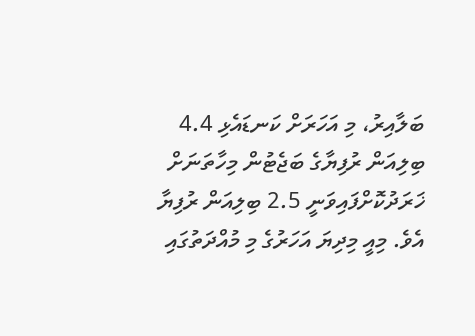ބަލާއިރު، މި އަހަރަށް ކަނޑައެޅި 4.4 ބިލިއަން ރުފިޔާގެ ބަޖެޓުން މިހާތަނަށް ޚަރަދުކޮށްފައިވަނީ 2.5 ބިލިއަން ރުފިޔާ އެވެ. މިއީ މިދިޔަ އަހަރުގެ މި މުއްދަތުގައި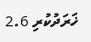ޚަރަދުކުރި 2.6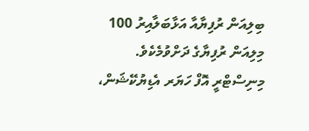ބިލިއަން ރުފިޔާއާ އަޅާބަލާއިރު 100 މިލިއަން ރުފިޔާގެ ދަށްވުމެކެވެ.
މިނިސްޓްރީ އޮފް ހަޔަރ އެޑިޔުކޭޝަން،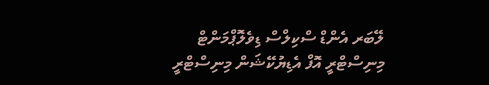ލޭބަރ އެންޑް ސްކިލްސް ޑިވެލޮޕްމަންޓް މިނިސްޓްރީ އޮފް އެޑިޔުކޭޝަން މިނިސްޓްރީ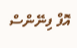އޮފް ފިނޭންސް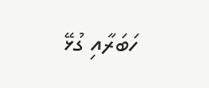ހަބަރާއި ގުޅޭ